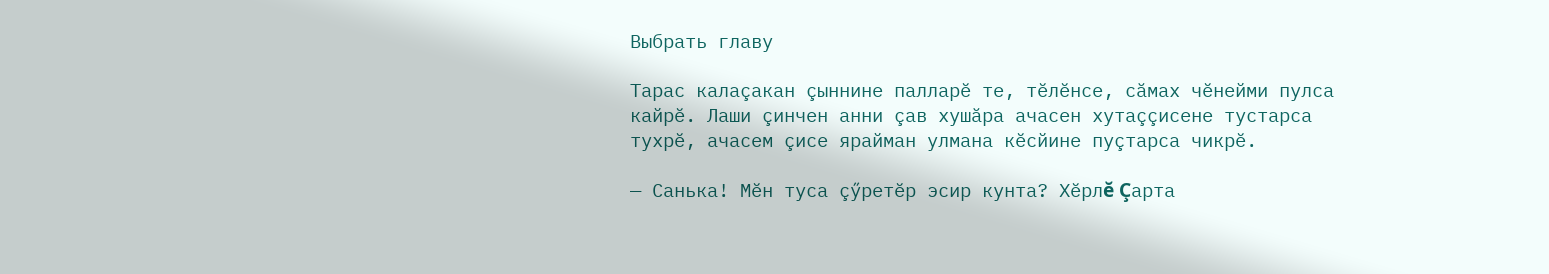Выбрать главу

Тарас калаçакан çыннине палларĕ те, тĕлĕнсе, сăмах чĕнейми пулса кайрĕ. Лаши çинчен анни çав хушăра ачасен хутаççисене тустарса тухрĕ, ачасем çисе ярайман улмана кĕсйине пуçтарса чикрĕ.

— Санька! Мĕн туса çӳретĕр эсир кунта? Хĕрлĕ Çарта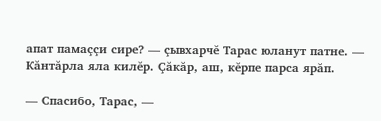апат памаççи сире? — çывхарчĕ Тарас юланут патне. — Кăнтăрла яла килĕр. Çăкăр, аш, кĕрпе парса ярăп.

— Спасибо, Тарас, —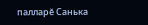палларĕ Санька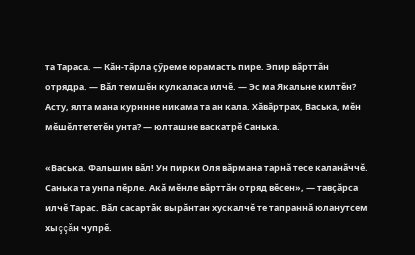та Тараса. — Кăн-тăрла çӳреме юрамасть пире. Эпир вăрттăн отрядра. — Вăл темшĕн кулкаласа илчĕ. — Эс ма Якальне килтĕн? Асту, ялта мана курннне никама та ан кала. Хăвăртрах, Васька, мĕн мĕшĕлтететĕн унта? — юлташне васкатрĕ Санька.

«Васька. Фальшин вăл! Ун пирки Оля вăрмана тарнă тесе каланăччĕ. Санька та унпа пĕрле. Акă мĕнле вăрттăн отряд вĕсен», — тавçăрса илчĕ Тарас. Вăл сасартăк вырăнтан хускалчĕ те тапраннă юланутсем хыççăн чупрĕ.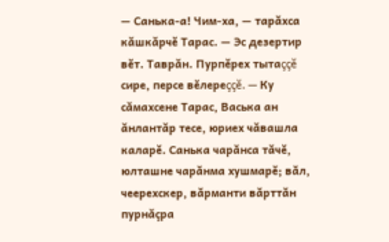— Санька-а! Чим-ха, — тарăхса кăшкăрчĕ Тарас. — Эс дезертир вĕт. Таврăн. Пурпĕрех тытаççĕ сире, персе вĕлереççĕ. — Ку сăмахсене Тарас, Васька ан ăнлантăр тесе, юриех чăвашла каларĕ. Санька чарăнса тăчĕ, юлташне чарăнма хушмарĕ; вăл, чеерехскер, вăрманти вăрттăн пурнăçра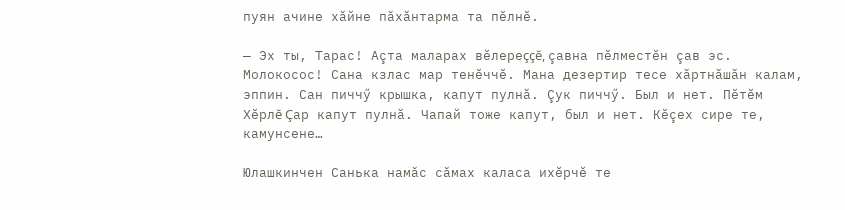пуян ачине хăйне пăхăнтарма та пĕлнĕ.

— Эх ты, Тарас! Аçта маларах вĕлереççĕ, çавна пĕлместĕн çав эс. Молокосос! Сана кзлас мар тенĕччĕ. Мана дезертир тесе хăртнăшăн калам, эппин. Сан пиччӳ крышка, капут пулнă. Çук пиччӳ. Был и нет. Пĕтĕм Хĕрлĕ Çар капут пулнă. Чапай тоже капут, был и нет. Кĕçех сире те, камунсене…

Юлашкинчен Санька намăс сăмах каласа ихĕрчĕ те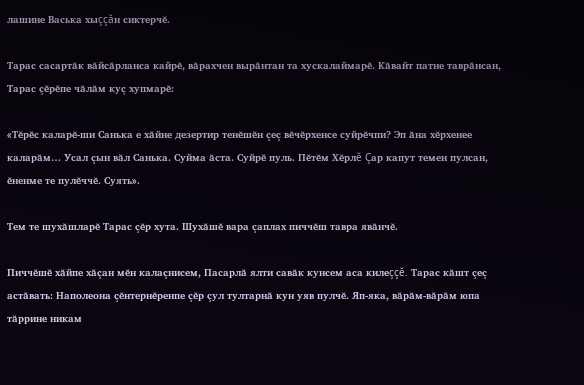лашине Васька хыççăн сиктерчĕ.

Тарас сасартăк вăйсăрланса кайрĕ, вăрахчен вырăнтан та хускалаймарĕ. Кăвайт патне таврăнсан, Тарас çĕрĕпе чăлăм куç хупмарĕ:

«Тĕрĕс каларĕ-ши Санька е хăйне дезертир тенĕшĕн çеç вĕчĕрхенсе суйрĕчпи? Эп ăна хĕрхенее каларăм… Усал çын вăл Санька. Суйма ăста. Суйрĕ пуль. Пĕтĕм Хĕрлĕ Çар капут темен пулсан, ĕненме те пулĕччĕ. Суять».

Тем те шухăшларĕ Тарас çĕр хута. Шухăшĕ вара çаплах пиччĕш тавра явăнчĕ.

Пиччĕшĕ хăйпе хăçан мĕн калаçнисем, Пасарлă ялти савăк кунсем аса килеççĕ. Тарас кăшт çеç астăвать: Наполеона çĕнтернĕренпе çĕр çул тултарнă кун уяв пулчĕ. Яп-яка, вăрăм-вăрăм юпа тăррине никам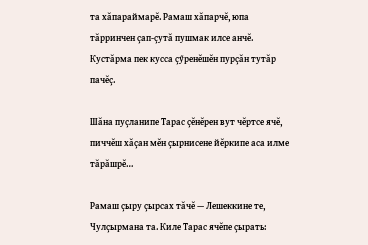та хăпараймарĕ. Рамаш хăпарчĕ, юпа тăрринчен çап-çутă пушмак илсе анчĕ. Кустăрма пек кусса çӳренĕшĕн пурçăн тутăр пачĕç.

Шăна пуçланипе Тарас çĕнĕрен вут чĕртсе ячĕ, пиччĕш хăçан мĕн çырнисене йĕркипе аса илме тăрăшрĕ…

Рамаш çыру çырсах тăчĕ — Лешеккине те, Чулçырмана та. Киле Тарас ячĕпе çырать: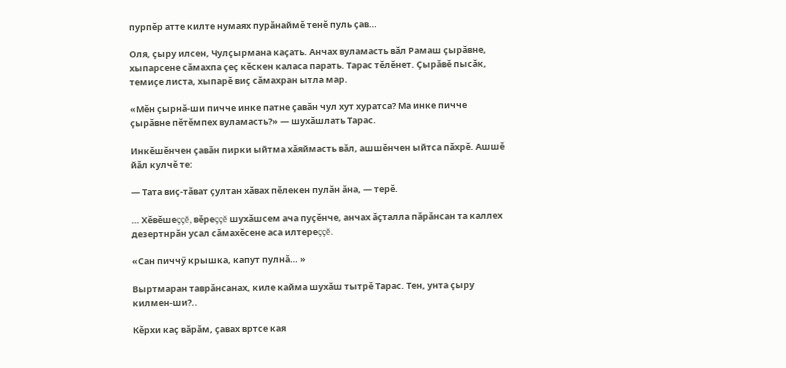пурпĕр атте килте нумаях пурăнаймĕ тенĕ пуль çав…

Оля, çыру илсен, Чулçырмана каçать. Анчах вуламасть вăл Рамаш çырăвне, хыпарсене сăмахпа çеç кĕскен каласа парать. Тарас тĕлĕнет. Çырăвĕ пысăк, темиçе листа, хыпарĕ виç сăмахран ытла мар.

«Мĕн çырнă-ши пичче инке патне çавăн чул хут хуратса? Ма инке пичче çырăвне пĕтĕмпех вуламасть?» — шухăшлать Тарас.

Инкĕшĕнчен çавăн пирки ыйтма хăяймасть вăл, ашшĕнчен ыйтса пăхрĕ. Ашшĕ йăл кулчĕ те:

— Тата виç-тăват çултан хăвах пĕлекен пулăн ăна, — терĕ.

… Хĕвĕшеççĕ, вĕреççĕ шухăшсем ача пуçĕнче, анчах ăçталла пăрăнсан та каллех дезертнрăн усал сăмахĕсене аса илтереççĕ.

«Сан пиччӳ крышка, капут пулнă… »

Выртмаран таврăнсанах, киле кайма шухăш тытрĕ Тарас. Тен, унта çыру килмен-ши?..

Кĕрхи каç вăрăм, çавах вртсе кая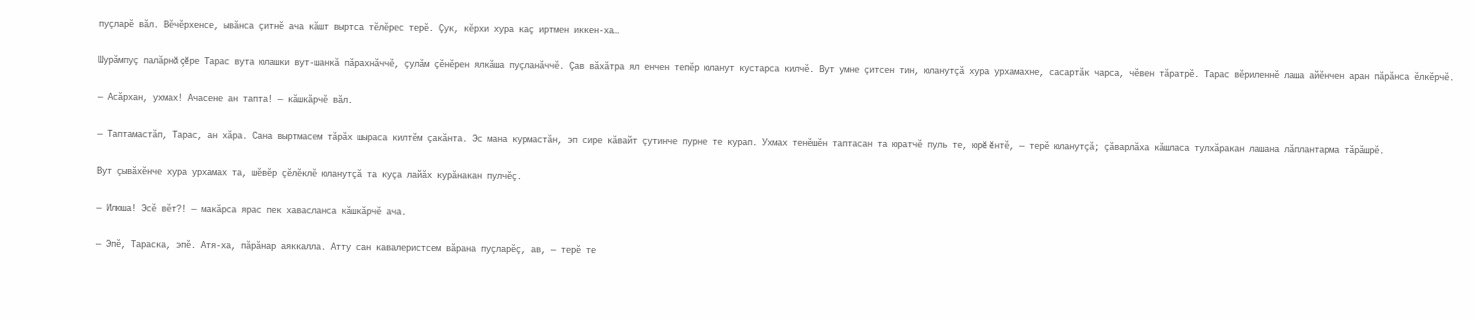пуçларĕ вăл. Вĕчĕрхенсе, ывăнса çитнĕ ача кăшт выртса тĕлĕрес терĕ. Çук, кĕрхи хура каç иртмен иккен-ха…

Шурăмпуç палăрнă çĕре Тарас вута юлашки вут-шанкă пăрахнăччĕ, çулăм çĕнĕрен ялкăша пуçланăччĕ. Çав вăхăтра ял енчен тепĕр юланут кустарса килчĕ. Вут умне çитсен тин, юланутçă хура урхамахне, сасартăк чарса, чĕвен тăратрĕ. Тарас вĕриленнĕ лаша айĕнчен аран пăрăнса ĕлкĕрчĕ.

— Асăрхан, ухмах! Ачасене ан тапта! — кăшкăрчĕ вăл.

— Таптамастăп, Тарас, ан хăра. Сана выртмасем тăрăх шыраса килтĕм çакăнта. Эс мана курмастăн, эп сире кăвайт çутинче пурне те курап. Ухмах тенĕшĕн таптасан та юратчĕ пуль те, юрĕ ĕнтĕ, — терĕ юланутçă; çăварлăха кăшласа тулхăракан лашана лăплантарма тăрăшрĕ.

Вут çывăхĕнче хура урхамах та, шĕвĕр çĕлĕклĕ юланутçă та куçа лайăх курăнакан пулчĕç.

— Илюша! Эсĕ вĕт?! — макăрса ярас пек хавасланса кăшкăрчĕ ача.

— Эпĕ, Тараска, эпĕ. Атя-ха, пăрăнар аяккалла. Атту сан кавалеристсем вăрана пуçларĕç, ав, — терĕ те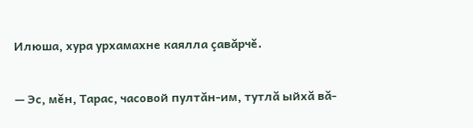Илюша, хура урхамахне каялла çавăрчĕ.

— Эс, мĕн, Тарас, часовой пултăн-им, тутлă ыйхă вă-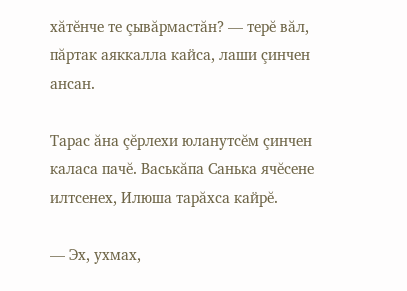хăтĕнче те çывăрмастăн? — терĕ вăл, пăртак аяккалла кайса, лаши çинчен ансан.

Тарас ăна çĕрлехи юланутсĕм çинчен каласа пачĕ. Васькăпа Санька ячĕсене илтсенех, Илюша тарăхса кайрĕ.

— Эх, ухмах,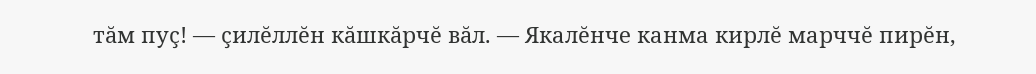тăм пуç! — çилĕллĕн кăшкăрчĕ вăл. — Якалĕнче канма кирлĕ марччĕ пирĕн,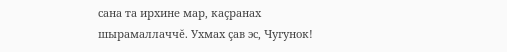сана та ирхине мар, каçранах шырамаллаччĕ. Ухмах çав эс, Чугунок!